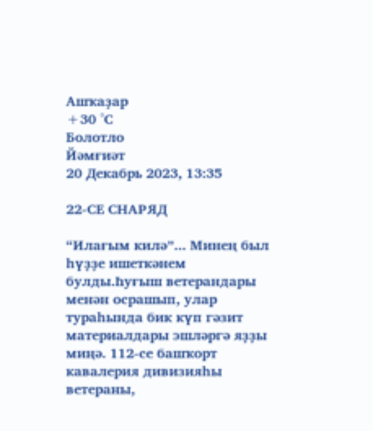Ашҡаҙар
+30 °С
Болотло
Йәмғиәт
20 Декабрь 2023, 13:35

22-СЕ СНАРЯД

“Илағым килә”... Минең был һүҙҙе ишеткәнем булды.Һуғыш ветерандары менән осрашып, улар тураһында бик күп гәзит материалдары эшләргә яҙҙы миңә. 112-се башҡорт кавалерия дивизияһы ветераны,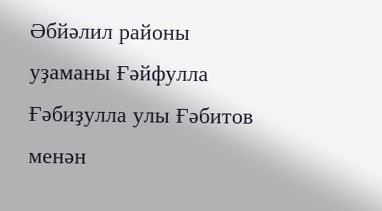Әбйәлил районы уҙаманы Ғәйфулла Ғәбиҙулла улы Ғәбитов менән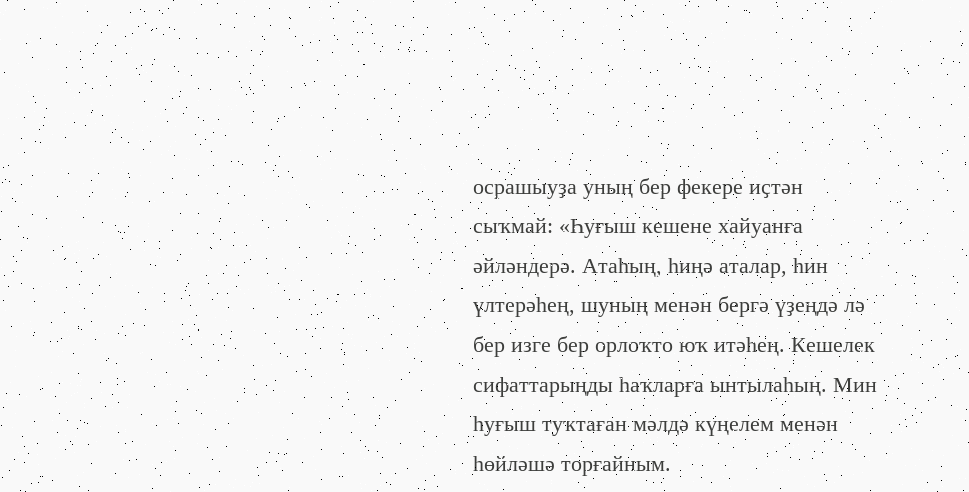осрашыуҙа уның бер фекере иҫтән сыҡмай: «Һуғыш кешене хайуанға әйләндерә. Атаһың, һиңә аталар, һин үлтерәһең, шуның менән бергә үҙеңдә лә бер изге бер орлоҡто юҡ итәһең. Кешелек сифаттарыңды һаҡларға ынтылаһың. Мин һуғыш туҡтаған мәлдә күңелем менән һөйләшә торғайным.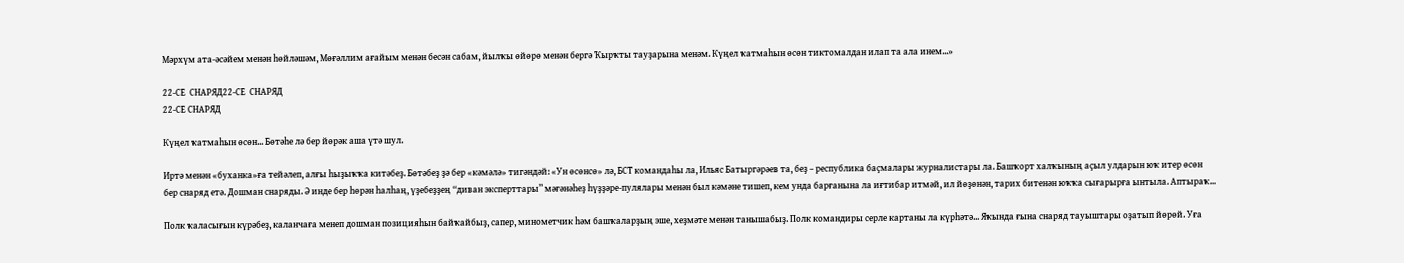Мәрхүм ата-әсәйем менән һөйләшәм, Мөғәллим ағайым менән бесән сабам, йылҡы өйөрө менән бергә Ҡырҡты тауҙарына менәм. Күңел ҡатмаһын өсөн тиктомалдан илап та ала инем...»

22-СЕ  СНАРЯД22-СЕ  СНАРЯД
22-СЕ СНАРЯД

Күңел ҡатмаһын өсөн... Бөтәһе лә бер йөрәк аша үтә шул.

Иртә менән «буханка»ға тейәлеп, алғы һыҙыҡҡа китәбеҙ. Бөтәбеҙ ҙә бер «кәмәлә» тигәндәй: «Ун өсөнсө» лә, БСТ командаһы ла, Ильяс Батыргәрәев та, беҙ – республика баҫмалары журналистары ла. Башҡорт халҡының аҫыл улдарын юҡ итер өсөн бер снаряд етә. Дошман снаряды. Ә инде бер һөрән һалһаң, үҙебеҙҙең “диван эксперттары” мәғәнәһеҙ һүҙҙәре-пулялары менән был кәмәне тишеп, кем унда барғанына ла иғтибар итмәй, ил йөҙөнән, тарих битенән юҡҡа сығарырға ынтыла. Аптыраҡ...

Полк ҡаласығын күрәбеҙ, каланчаға менеп дошман позицияһын байҡайбыҙ, сапер, минометчик һәм башҡаларҙың эше, хеҙмәте менән танышабыҙ. Полк командиры серле картаны ла күрһәтә... Яҡында ғына снаряд тауыштары оҙатып йөрөй. Уға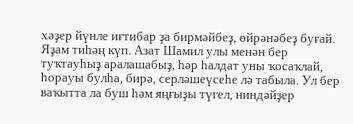хәҙер йүнле иғтибар ҙа бирмәйбеҙ, өйрәнәбеҙ буғай. Яҙам тиһәң күп. Азат Шамил улы менән бер туҡтауһыҙ аралашабыҙ, һәр һалдат уны ҡосаҡлай, һорауы булһа, бирә, серләшеүсеһе лә табыла. Ул бер ваҡытта ла буш һәм яңғыҙы түгел, ниндәйҙер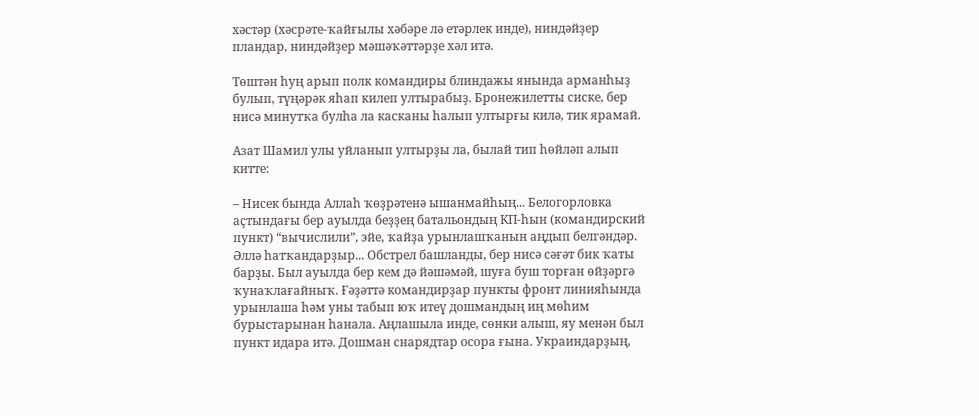хәстәр (хәсрәте-ҡайғылы хәбәре лә етәрлек инде), ниндәйҙер пландар, ниндәйҙер мәшәҡәттәрҙе хәл итә.

Төштән һуң арып полк командиры блиндажы янында арманһыҙ булып, түңәрәк яһап килеп ултырабыҙ. Бронежилетты сиске, бер нисә минутҡа булһа ла касканы һалып ултырғы килә, тик ярамай.

Азат Шамил улы уйланып ултырҙы ла, былай тип һөйләп алып китте:

– Нисек бында Аллаһ ҡөҙрәтенә ышанмайһың... Белогорловка аҫтындағы бер ауылда беҙҙең батальондың КП-һын (командирский пункт) “вычислили”, эйе, ҡайҙа урынлашҡанын аңдып белгәндәр. Әллә һатҡандарҙыр... Обстрел башланды, бер нисә сәғәт бик ҡаты барҙы. Был ауылда бер кем дә йәшәмәй, шуға буш торған өйҙәргә ҡунаҡлағайныҡ. Ғәҙәттә командирҙар пункты фронт линияһында урынлаша һәм уны табып юҡ итеү дошмандың иң мөһим бурыстарынан һанала. Аңлашыла инде, сөнки алыш, яу менән был пункт идара итә. Дошман снарядтар осора ғына. Украиндарҙың,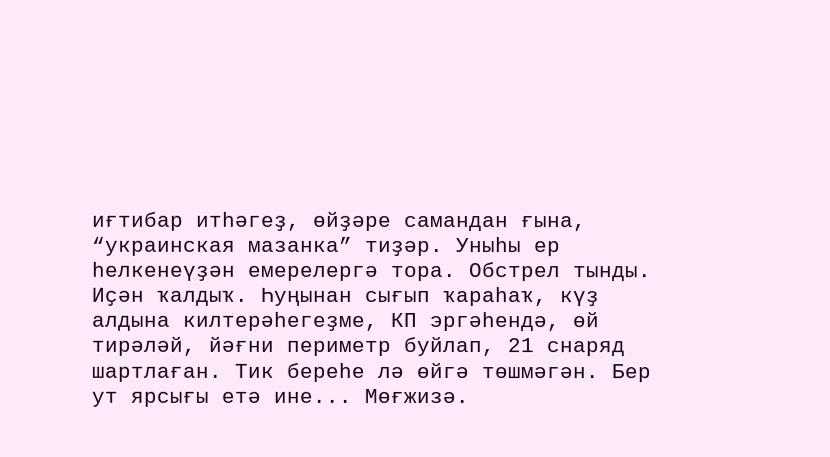иғтибар итһәгеҙ, өйҙәре самандан ғына, “украинская мазанка” тиҙәр. Уныһы ер һелкенеүҙән емерелергә тора. Обстрел тынды. Иҫән ҡалдыҡ. Һуңынан сығып ҡараһаҡ, күҙ алдына килтерәһегеҙме, КП эргәһендә, өй тирәләй, йәғни периметр буйлап, 21 снаряд шартлаған. Тик береһе лә өйгә төшмәгән. Бер ут ярсығы етә ине... Мөғжизә.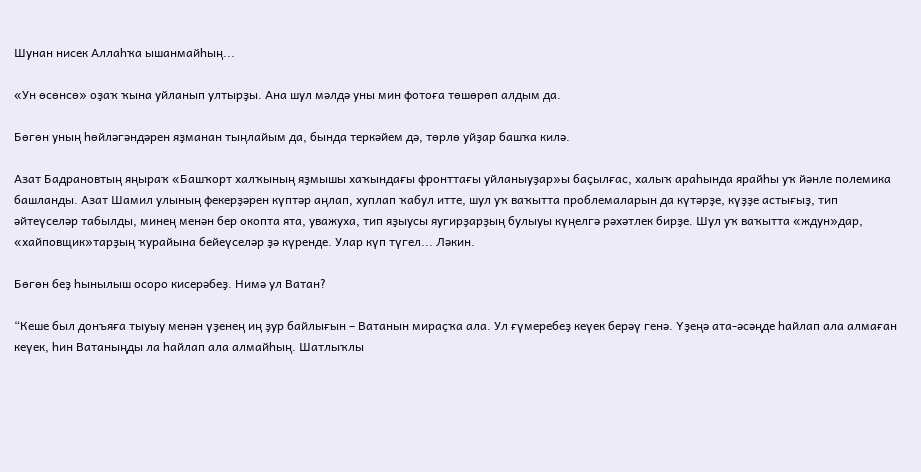Шунан нисек Аллаһҡа ышанмайһың...

«Ун өсөнсө» оҙаҡ ҡына уйланып ултырҙы. Ана шул мәлдә уны мин фотоға төшөрөп алдым да.

Бөгөн уның һөйләгәндәрен яҙманан тыңлайым да, бында теркәйем дә, төрлө уйҙар башҡа килә.

Азат Бадрановтың яңыраҡ «Башҡорт халҡының яҙмышы хаҡындағы фронттағы уйланыуҙар»ы баҫылғас, халыҡ араһында ярайһы уҡ йәнле полемика башланды. Азат Шамил улының фекерҙәрен күптәр аңлап, хуплап ҡабул итте, шул уҡ ваҡытта проблемаларын да күтәрҙе, күҙҙе астығыҙ, тип әйтеүселәр табылды, минең менән бер окопта ята, уважуха, тип яҙыусы яугирҙарҙың булыуы күңелгә рәхәтлек бирҙе. Шул уҡ ваҡытта «ждун»дар, «хайповщик»тарҙың ҡурайына бейеүселәр ҙә күренде. Улар күп түгел... Ләкин.

Бөгөн беҙ һынылыш осоро кисерәбеҙ. Нимә ул Ватан?

“Кеше был донъяға тыуыу менән үҙенең иң ҙур байлығын – Ватанын мираҫҡа ала. Ул ғүмеребеҙ кеүек берәү генә. Үҙеңә ата-әсәңде һайлап ала алмаған кеүек, һин Ватаныңды ла һайлап ала алмайһың. Шатлыҡлы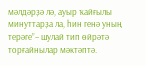мәлдәрҙә лә, ауыр ҡайғылы минуттарҙа ла, һин генә уның терәге”– шулай тип өйрәтә торғайнылар мәктәптә.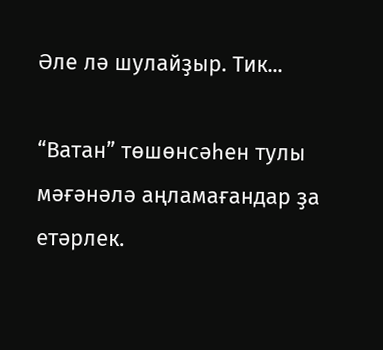Әле лә шулайҙыр. Тик...

“Ватан” төшөнсәһен тулы мәғәнәлә аңламағандар ҙа етәрлек.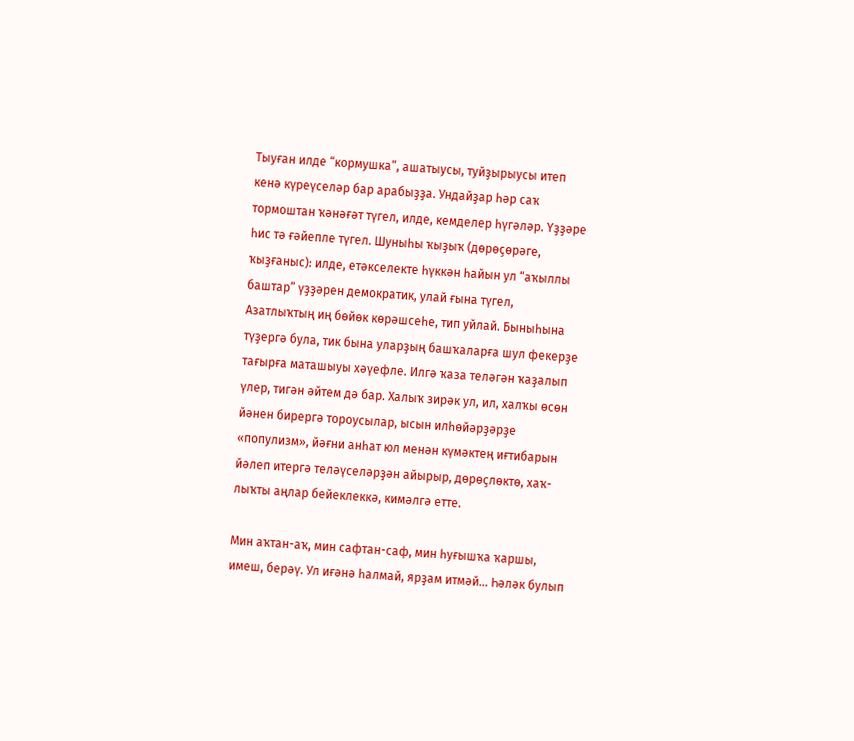Тыуған илде “кормушка”, ашатыусы, туйҙырыусы итеп кенә күреүселәр бар арабыҙҙа. Ундайҙар һәр саҡ тормоштан ҡәнәғәт түгел, илде, кемделер һүгәләр. Үҙҙәре һис тә ғәйепле түгел. Шуныһы ҡыҙыҡ (дөрөҫөрәге, ҡыҙғаныс): илде, етәкселекте һүккән һайын ул “аҡыллы баштар” үҙҙәрен демократик, улай ғына түгел, Азатлыҡтың иң бөйөк көрәшсеһе, тип уйлай. Быныһына түҙергә була, тик бына уларҙың башҡаларға шул фекерҙе тағырға маташыуы хәүефле. Илгә ҡаза теләгән ҡаҙалып үлер, тигән әйтем дә бар. Халыҡ зирәк ул, ил, халҡы өсөн йәнен бирергә тороусылар, ысын илһөйәрҙәрҙе «популизм», йәғни анһат юл менән күмәктең иғтибарын йәлеп итергә теләүселәрҙән айырыр, дөрөҫлөктө, хаҡ-лыҡты аңлар бейеклеккә, кимәлгә етте.

Мин аҡтан-аҡ, мин сафтан-саф, мин һуғышҡа ҡаршы, имеш, берәү. Ул иғәнә һалмай, ярҙам итмәй... Һәләк булып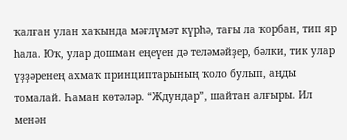ҡалған улан хаҡында мәғлүмәт күрһә, тағы ла ҡорбан, тип яр һала. Юҡ, улар дошман еңеүен дә теләмәйҙер, бәлки, тик улар үҙҙәренең ахмаҡ принциптарының ҡоло булып, аңды томалай. Һаман көтәләр. “Ждундар”, шайтан алғыры. Ил менән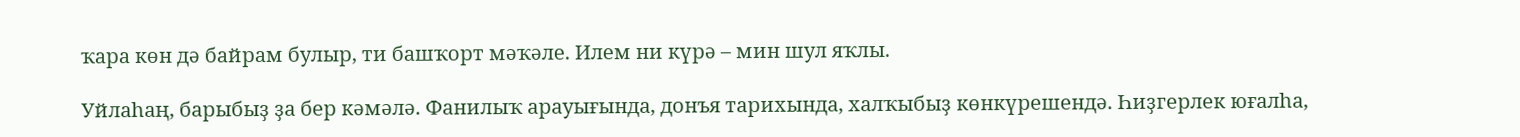ҡара көн дә байрам булыр, ти башҡорт мәҡәле. Илем ни күрә – мин шул яҡлы.

Уйлаһаң, барыбыҙ ҙа бер кәмәлә. Фанилыҡ арауығында, донъя тарихында, халҡыбыҙ көнкүрешендә. Һиҙгерлек юғалһа,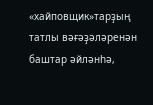«хайповщик»тарҙың татлы вәғәҙәләренән баштар әйләнһә,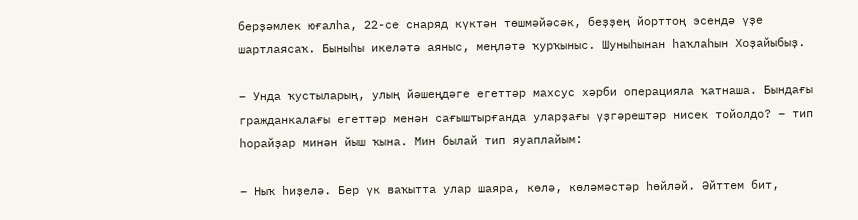берҙәмлек юғалһа, 22-се снаряд күктән төшмәйәсәк, беҙҙең йорттоң эсендә үҙе шартлаясаҡ. Быныһы икеләтә аяныс, меңләтә ҡурҡыныс. Шуныһынан һаҡлаһын Хоҙайыбыҙ.

– Унда ҡустыларың, улың йәшеңдәге егеттәр махсус хәрби операцияла ҡатнаша. Бындағы гражданкалағы егеттәр менән сағыштырғанда уларҙағы үҙгәрештәр нисек тойолдо? – тип һорайҙар минән йыш ҡына. Мин былай тип яуаплайым:

– Ныҡ һиҙелә. Бер үк ваҡытта улар шаяра, көлә, көләмәстәр һөйләй. Әйттем бит,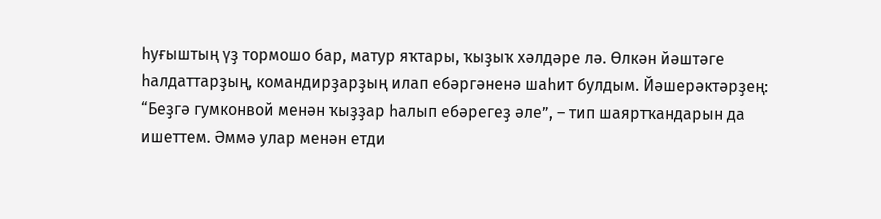һуғыштың үҙ тормошо бар, матур яҡтары, ҡыҙыҡ хәлдәре лә. Өлкән йәштәге һалдаттарҙың, командирҙарҙың илап ебәргәненә шаһит булдым. Йәшерәктәрҙең: “Беҙгә гумконвой менән ҡыҙҙар һалып ебәрегеҙ әле”, – тип шаяртҡандарын да ишеттем. Әммә улар менән етди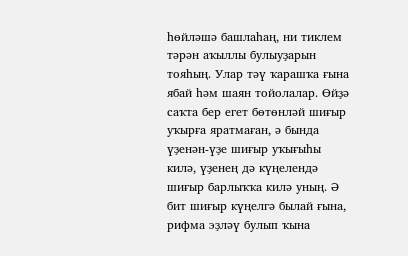һөйләшә башлаһаң, ни тиклем тәрән аҡыллы булыуҙарын тояһың. Улар тәү ҡарашҡа ғына ябай һәм шаян тойолалар. Өйҙә саҡта бер егет бөтөнләй шиғыр уҡырға яратмаған, ә бында үҙенән-үҙе шиғыр уҡығыһы килә, үҙенең дә күңелендә шиғыр барлыҡҡа килә уның. Ә бит шиғыр күңелгә былай ғына, рифма эҙләү булып ҡына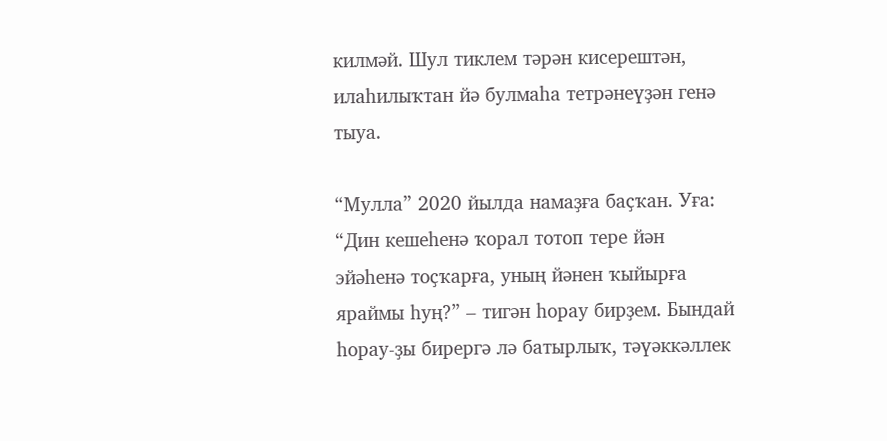килмәй. Шул тиклем тәрән кисерештән, илаһилыҡтан йә булмаһа тетрәнеүҙән генә тыуа.

“Мулла” 2020 йылда намаҙға баҫҡан. Уға: “Дин кешеһенә ҡорал тотоп тере йән эйәһенә тоҫҡарға, уның йәнен ҡыйырға яраймы һуң?” – тигән һорау бирҙем. Бындай һорау-ҙы бирергә лә батырлыҡ, тәүәккәллек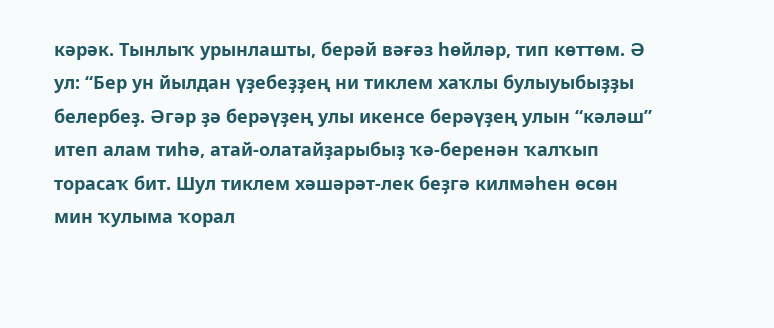кәрәк. Тынлыҡ урынлашты, берәй вәғәз һөйләр, тип көттөм. Ә ул: “Бер ун йылдан үҙебеҙҙең ни тиклем хаҡлы булыуыбыҙҙы белербеҙ. Әгәр ҙә берәүҙең улы икенсе берәүҙең улын “кәләш” итеп алам тиһә, атай-олатайҙарыбыҙ ҡә-беренән ҡалҡып торасаҡ бит. Шул тиклем хәшәрәт-лек беҙгә килмәһен өсөн мин ҡулыма ҡорал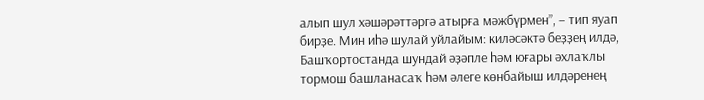алып шул хәшәрәттәргә атырға мәжбүрмен”, – тип яуап бирҙе. Мин иһә шулай уйлайым: киләсәктә беҙҙең илдә, Башҡортостанда шундай әҙәпле һәм юғары әхлаҡлы тормош башланасаҡ һәм әлеге көнбайыш илдәренең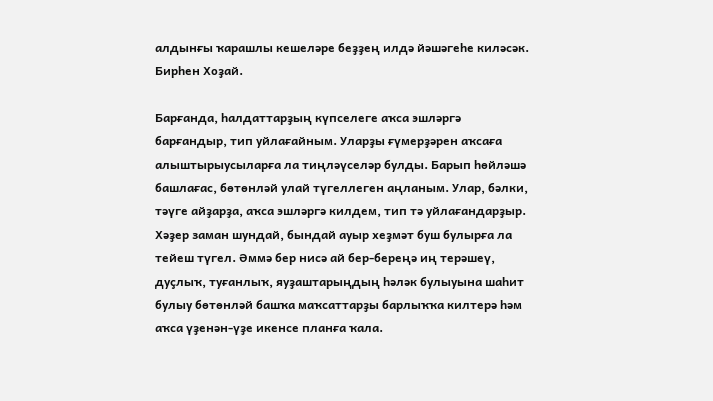алдынғы ҡарашлы кешеләре беҙҙең илдә йәшәгеһе киләсәк. Бирһен Хоҙай.

Барғанда, һалдаттарҙың күпселеге аҡса эшләргә барғандыр, тип уйлағайным. Уларҙы ғүмерҙәрен аҡсаға алыштырыусыларға ла тиңләүселәр булды. Барып һөйләшә башлағас, бөтөнләй улай түгеллеген аңланым. Улар, бәлки, тәүге айҙарҙа, аҡса эшләргә килдем, тип тә уйлағандарҙыр. Хәҙер заман шундай, бындай ауыр хеҙмәт буш булырға ла тейеш түгел. Әммә бер нисә ай бер-береңә иң терәшеү, дуҫлыҡ, туғанлыҡ, яуҙаштарыңдың һәләк булыуына шаһит булыу бөтөнләй башҡа маҡсаттарҙы барлыҡҡа килтерә һәм аҡса үҙенән-үҙе икенсе планға ҡала.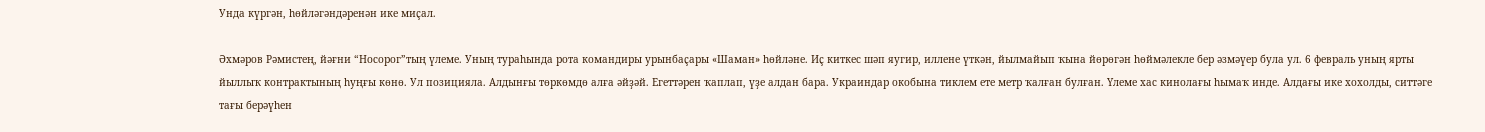Унда күргән, һөйләгәндәренән ике миҫал.

Әхмәров Рәмистең, йәғни “Носорог”тың үлеме. Уның тураһында рота командиры урынбаҫары «Шаман» һөйләне. Иҫ киткес шәп яугир, иллене үткән, йылмайып ҡына йөрөгән һөймәлекле бер әзмәүер була ул. 6 февраль уның ярты йыллыҡ контрактының һуңғы көнө. Ул позицияла. Алдынғы төркөмдө алға әйҙәй. Егеттәрен ҡаплап, үҙе алдан бара. Украиндар окобына тиклем ете метр ҡалған булған. Үлеме хас кинолағы һымаҡ инде. Алдағы ике хохолды, ситтәге тағы берәүһен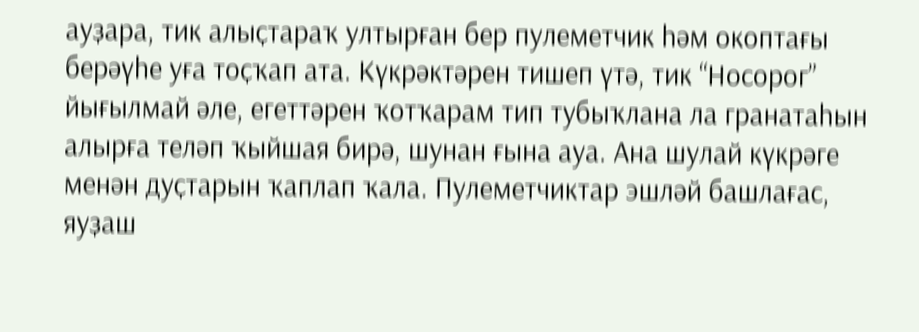ауҙара, тик алыҫтараҡ ултырған бер пулеметчик һәм окоптағы берәүһе уға тоҫҡап ата. Күкрәктәрен тишеп үтә, тик “Носорог” йығылмай әле, егеттәрен ҡотҡарам тип тубыҡлана ла гранатаһын алырға теләп ҡыйшая бирә, шунан ғына ауа. Ана шулай күкрәге менән дуҫтарын ҡаплап ҡала. Пулеметчиктар эшләй башлағас, яуҙаш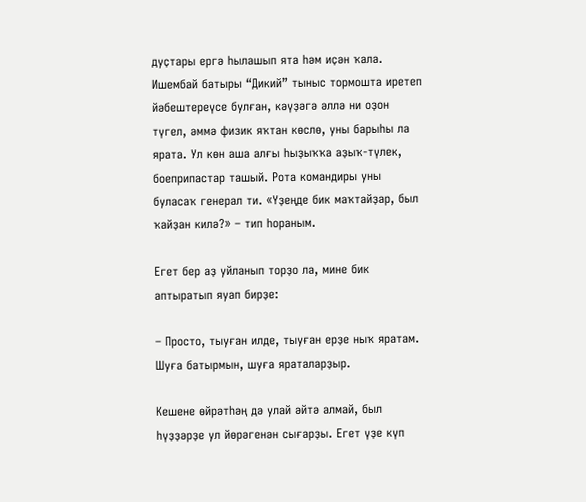дуҫтары ергә һылашып ята һәм иҫән ҡала.
Ишембай батыры “Дикий” тыныс тормошта иретеп йәбештереүсе булған, кәүҙәгә әллә ни оҙон түгел, әммә физик яҡтан көслө, уны барыһы ла ярата. Ул көн аша алғы һыҙыҡҡа аҙыҡ-түлек, боеприпастар ташый. Рота командиры уны буласаҡ генерал ти. «Үҙеңде бик маҡтайҙар, был ҡайҙан килә?» – тип һораным.

Егет бер аҙ уйланып торҙо ла, мине бик аптыратып яуап бирҙе:

– Просто, тыуған илде, тыуған ерҙе ныҡ яратам. Шуға батырмын, шуға яраталарҙыр.

Кешене өйрәтһәң дә улай әйтә алмай, был һүҙҙәрҙе ул йөрәгенән сығарҙы. Егет үҙе күп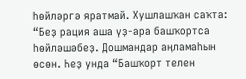һөйләргә яратмай. Хушлашҡан саҡта: “Беҙ рация аша үҙ-ара башҡортса һөйләшәбеҙ. Дошмандар аңламаһын өсөн. Һеҙ унда “Башҡорт телен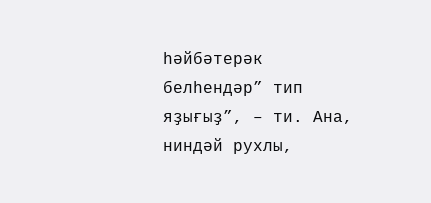һәйбәтерәк белһендәр” тип яҙығыҙ”, – ти. Ана, ниндәй рухлы,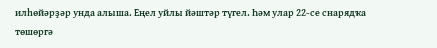илһөйәрҙәр унда алыша. Еңел уйлы йәштәр түгел. Һәм улар 22-се снарядҡа төшөргә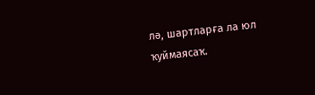лә, шартларға ла юл ҡуймаясаҡ.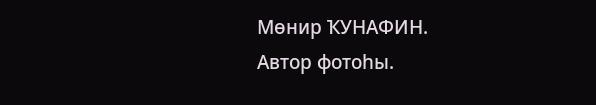Мөнир ҠУНАФИН.
Автор фотоһы.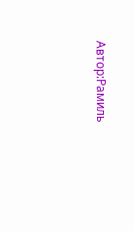Автор:Рамиль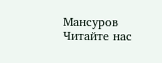Мансуров
Читайте нас